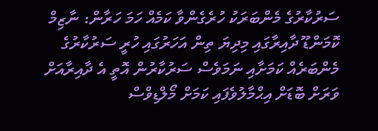ސަރުކާރުގެ މެންބަރަކު ހުރެގެންވާ ކަމެއް ހަމަ ހަރާން: ނާޒިމް
ކޮމަންޑޫ ދާއިރާގައި މިދިޔަ ތިން އަހަރުގައި ހުރީ ސަރުކާރުގެ މެންބަރެއް ކަމަށާއި ނަމަވެސް ސަރުކާރުން އޮތީ އެ ދާއިރާއަށް ވަރަށް ބޮޑަށް އިޙްމާލުވެފައި ކަމަށް މޯލްޑިވްސް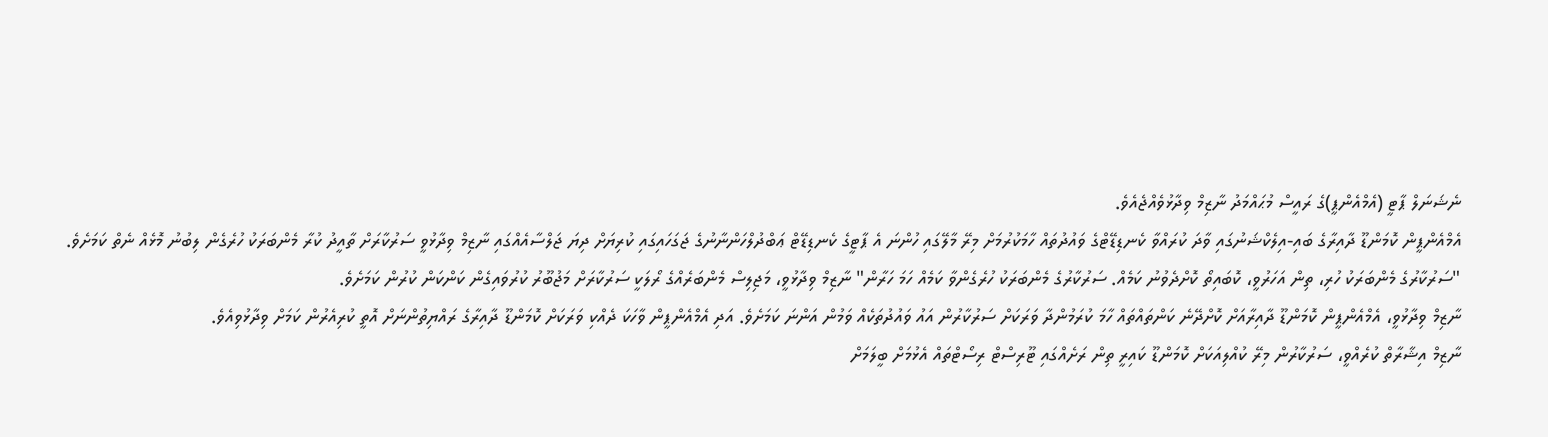ނެޝަނަލް ޕާޓީ (އެމްއެންޕީ)ގެ ރައީސް މުޙައްމަދު ނާޒިމް ވިދާޅުވެއްޖެއެވެ.
އެމްއެންޕީން ކޮމަންޑޫ ދާއިރާގެ ބައި-އިލެކްޝަނުގައި ވާދަ ކުރައްވާ ކެނޑިޑޭޓްގެ ވައުދުތައް ހާމަކުރުމަށް މިރޭ މާލޭގައި ހުންނަ އެ ޕާޓީގެ ކެނޑިޑޭޓް ޢަބްދުލްހަންނާނުގެ ޖަގަހައިގައި ކުރިޔަށް ދިޔަ ޖަލްސާއެއްގައި ނާޒިމް ވިދާޅުވީ ސަރުކާރަށް ތާއީދު ކުރާ މެންބަރަކު ހުރެގެން ލިބުނު މޮޅެއް ނެތް ކަމަށެވެ.
"ސަރުކާރުގެ މެންބަރަކު ހުރި، ތިން އަހަރުވީ، ކޮބައިތޯ ކޮށްދެވުނު ކަމެއް. ސަރުކާރުގެ މެންބަރަކު ހުރެގެންވާ ކަމެއް ހަމަ ހަރާން" ނާޒިމް ވިދާޅުވީ، މަޖިލިސް މެންބަރެއްގެ ރޯލަކީ ސަރުކާރަށް މަޖުބޫރު ކުރުވައިގެން ކަންކަން ކުރުން ކަމަށެވެ.
ނާޒިމް ވިދާޅުވީ، އެމްއެންޕީން ކޮމަންޑޫ ދާއިރާއަށް ކޮށްދޭނެ ކަންތައްތައް ހާމަ ކުރަމުންދާ ވަރަކަށް ސަރުކާރުން އައު ވައުދުތަކެއް ވަމުން އަންނަ ކަމަށެވެ. އަދި އެމްއެންޕީން ވާހަކަ ދެއްކި ވަރަކަށް ކޮމަންޑޫ ދާއިރާގެ ރައްޔިތުންނަށް އޮތީ ކުރިއެރުން ކަމަށް ވިދާޅުވިއެވެ.
ނާޒިމް އިޝާރާތް ކުރެއްވީ، ސަރުކާރުން މިރޭ ކުއްލިއަކަށް ކޮމަންޑޫ ކައިރީ ތިން ރަށެއްގައި ޓޫރިސްޓް ރިސޯޓްތައް އެޅުމަށް ބީލަމަށް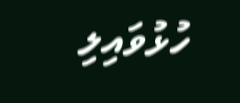ހުޅުވައިލި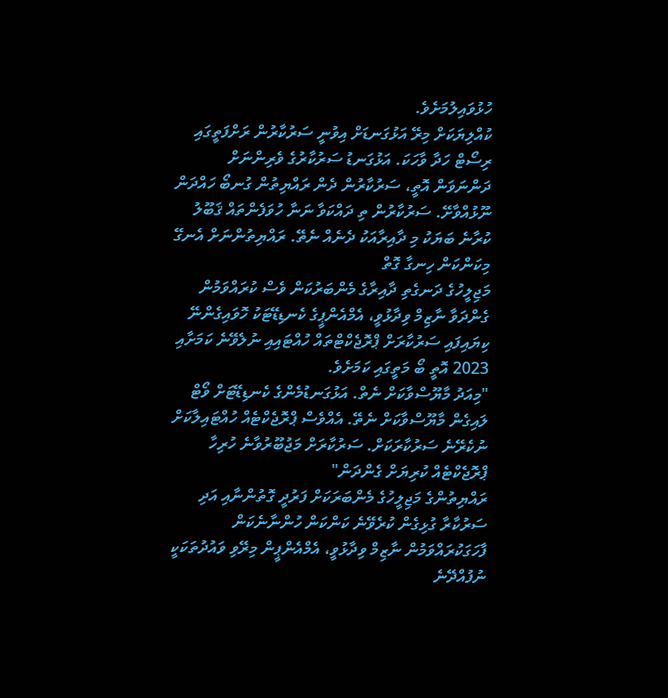ހުޅުވައިލުމަށެވެ.
ކުއްލިޔަކަށް މިރޭ އަޅުގަނޑަށް އިވުނީ ސަރުކާރުން ރަށްފަތީގައި ރިސޯޓް ހަދާ ވާހަކަ. އަޅުގަނޑު ސަރުކާރުގެ ވެރިންނަށް ދަންނަވަން އޮތީ، ސަރުކާރުން ދެން ރައްޔިތުން ގުނބޯ ހައްދަން ނޫޅުއްވާށޭ. ސަރުކާރުން ތި ދައްކަވާ ނަނާ ހުވަފެންތައް ޤަބޫލު ކުރާނެ ބަޔަކު މި ދާއިރާއަކު ދެނެއް ނެތޭ. ރައްޔިތުންނަށް އެނގޭ މިކަންކަން ހިނގާ ގޮތް
މަޖިލީހުގެ ދަނގެތި ދާއިރާގެ މެންބަރުކަން ވެސް ކުރައްވަމުން ގެންދަވާ ނާޒިމް ވިދާޅުވީ، އެމްއެންޕީގެ ކެނޑިޑޭޓަކު ހޮވައިގެންނޭ ކިޔައިފައި ސަރުކާރަށް ޕްރޮޖެކްޓްތައް ހުއްޓައިއި ނުލެވޭނެ ކަމަށާއި 2023 އޮތީ ބޯ މަތީގައި ކަމަށެވެ.
"މިއަދު މާޔޫސްވާކަށް ނެތް. އަޅުގަނޑުމެންގެ ކެނޑިޑޭޓަށް ވޯޓް ލައިގެން މާޔޫސްވާކަށް ނެތޭ. އެއްވެސް ޕްރޮޖެކްޓެއް ހުއްޓައިލާކަށް ނުކެރޭނެ ސަރުކާރަކަށް. ސަރުކާރަށް މަޖުބޫރުވާނެ ހުރިހާ ޕްރޮޖެކްޓެއް ކުރިޔަށް ގެންދަން"
ރައްޔިތުންގެ މަޖިލީހުގެ މެންބަރަކަށް ފަރުދީ ގޮތުންނާއި އަދި ސަރުކާރާ ގުޅިގެން ކުރެވޭނެ ކަންކަން ހުންނާނެކަން ފާހަގަކުރައްވަމުން ނާޒިމް ވިދާޅުވީ، އެމްއެންޕީން މިރޭވި ވައުދުތަކަކީ ނުފުއްދޭނެ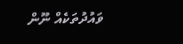ވައުދުތަކެއް ނޫން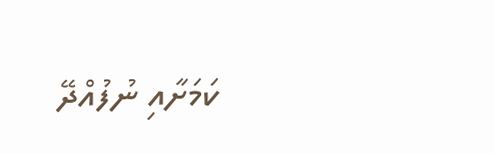ކަމަށާއި ނުފުއްދޭ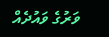ވަރުގެ ވައުދެއް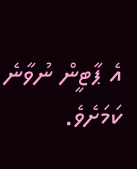އެ ޕާޓީން ނުވާނެ ކަމަށެވެ.